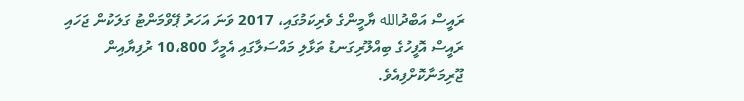ރައީސް އަބްދުالله ޔާމީންގެ ވެރިކަމުގައި، 2017 ވަނަ އަހަރު ޕޭވްމަންޓު ގަލަކުން ޖަހައި ރައީސް އޮފީހުގެ ބިއްލޫރިގަނޑު ތަޅާލި މައްސަލާގައި އެމީހާ 10،800 ރުފިޔާއިން ޖޫރިމަނާކޮށްފިއެވެ.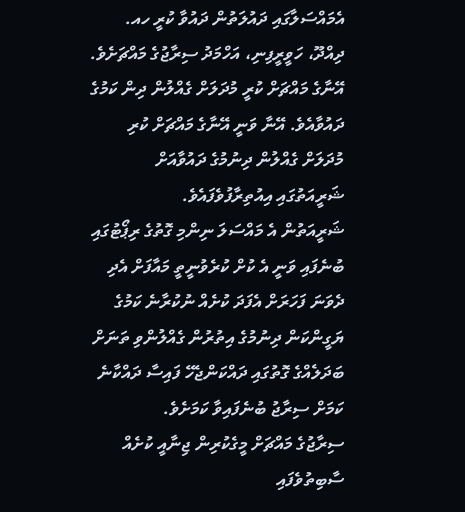އެމައްސަލާގައި ދައުލަތުން ދައުވާ ކުރީ ހއ. ދިއްދޫ، ހަވީރީފިނި، އަހްމަދު ސިރާޖުގެ މައްޗަށެވެ. އޭނާގެ މައްޗަށް ކުރީ މުދަލަށް ގެއްލުން ދިން ކަމުގެ ދައުވާއެވެ. އޭނާ ވަނީ އޭނާގެ މައްޗަށް ކުރި މުދަލަށް ގެއްލުން ދިނުމުގެ ދައުވާއަށް ޝަރީއަތުގައި އިއުތިރާފުވެފައެވެ.
ޝަރީއަތުން އެ މައްސަލަ ނިންމި ގޮތުގެ ރިޕޯޓުގައި ބުނެފައި ވަނީ އެ ކުށް ކުރެވުނީތީ މައާފަށް އެދި ދެވަނަ ފަހަރަށް އެފަދަ ކުށެއް ނުކުރާނެ ކަމުގެ ޔަގީންކަން ދިނުމުގެ އިތުރުން ގެއްލުންވި ތަނަށް ބަދަލެއްގެ ގޮތުގައި ދައްކަންޖެހޭ ފައިސާ ދައްކާނެ ކަމަށް ސިރާޖު ބުނެފައިވާ ކަމަށެވެ.
ސިރާޖުގެ މައްޗަށް މީގެކުރިން ޖިނާއީ ކުށެއް ސާބިތުވެފައި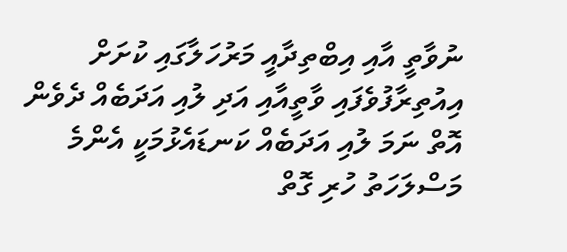ނުވާތީ އާއި އިބްތިދާއީ މަރުހަލާގައި ކުށަށް އިއުތިރާފުވެފައި ވާތީއާއި އަދި ލުއި އަދަބެއް ދެވެން އޮތް ނަމަ ލުއި އަދަބެއް ކަނޑައެޅުމަކީ އެންމެ މަސްލަހަތު ހުރި ގޮތް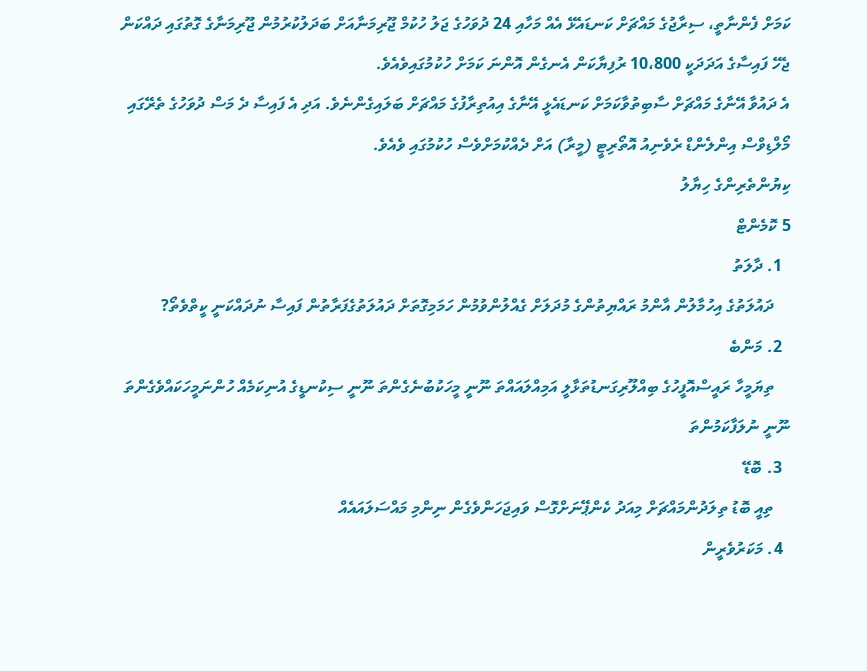ކަމަށް ފެންނާތީ، ސިރާޖުގެ މައްޗަށް ކަނޑައެޅޭ އެއް މަހާއި 24 ދުވަހުގެ ޖަލު ހުކުމް ޖޫރިމަނާއަށް ބަދަލުކުރުމުން ޖޫރިމަނާގެ ގޮތުގައި ދައްކަން ޖެހޭ ފައިސާގެ އަދަދަކީ 10،800 ރުފިޔާކަން އެނގެން އޮންނަ ކަމަށް ހުކުމުގައިވެއެވެ.
އެ ދައުވާ އޭނާގެ މައްޗަށް ސާބިތުވާކަމަށް ކަނޑައެޅީ އޭނާގެ އިއުތިރާފުގެ މައްޗަށް ބަލައިގެންނެވެ. އަދި އެ ފައިސާ ދެ މަސް ދުވަހުގެ ތެރޭގައި މޯލްޑިވްސް އިންލެންޑް ރެވެނިއު އޮތޯރިޓީ (މީރާ) އަށް ދެއްކުމަށްވެސް ހުކުމުގައި ވެއެވެ.
ކިޔުންތެރިންގެ ހިޔާލު
5 ކޮމެންޓް
  1. ދާލަތު
    ދައުލަތުގެ އިހުމާލުން އާންމު ރައްޔިތުންގެ މުދަލަށް ގެއްލުންވުމުން ހަމަމިގޮތަށް ދައުލަތުގެފަރާތުން ފައިސާ ނުދައްކަނީ ކީތްވެތޯ?
  2. މަންބެ
    ތިޔަމީހާ ރައީސްއޮފީހުގެ ބިއްލޫރިގަނޑުތަޅާލީ އަމިއްލައައްތަ ނޫނީ މީހަކުބުނެގެންތަ ނޫނީ ސިކުނޑީގެ އުނިކަމެއް ހުންނަމީހަކައްވެގެންތަ ނޫނީ ނުލަފާކަމުންތަ
  3. ބޮޑޭ
    ތިއީ ބޮޑު ތިލަދުންމައްޗަށް މިއަދު ކެންޕޭނަށްގޮސް ވައިޖަހަންވެގެން ނިންމި މައްސަލައައެއް
  4. މަކަރުވެރީން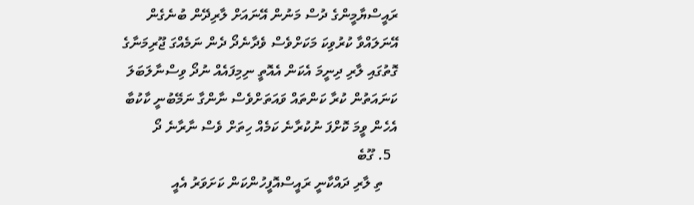ރައީސްޔާމީންގެ ދުސް މަނުން އޭނައަށް ލާރިދޭން ބުނެގެން އޭނަލައްވާ ކުރުވިކަ މަކަށްވެސް ވެދާނެދޯ ދެން ނަމެއްގަ ޖޫރިމަނާގެ ގޮތުގައި ލާރި ދިނީމަ އެކަން އެއޮތީ ނިމިފައެއް ނުދޯ ވިސްނާލަބަލަ ކަނައަތުން ކުރާ ކަންތައް ވައަތަށްވެސް ނާންގާ ނަމޭބުނީ ކާކުބާ އެހެން ވީމަ ކޮށްފަ ނުކުރާނެ ކަމެއް ހިތަށް ވެސް ނާރާނެ ދޯ
  5. ގޫބެ
    ތި ލާރި ދައްކާނީ ރައީސްއޮފީހުންކަން ކަށަވަރު އެއީ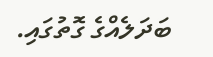ބަދަލެއްގެ ގޮތުގައި.